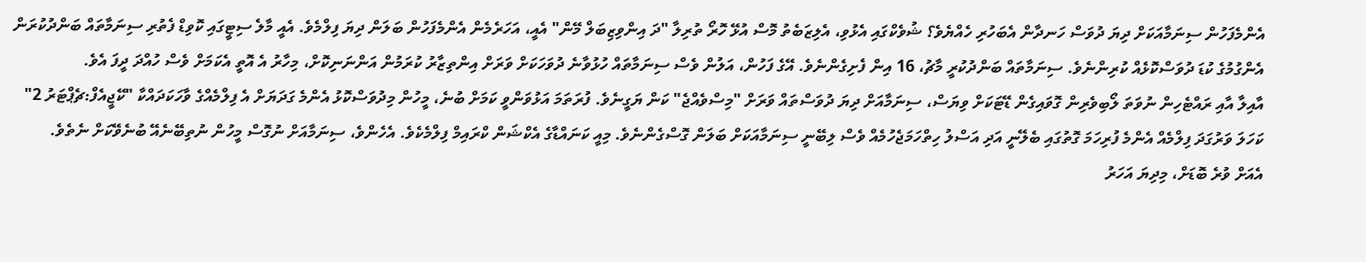އެންމެފަހުން ސިނަމާއަކަށް ދިޔަ ދުވަސް ހަނދާން އެބަހުރި ހެއްޔެވެ؟ ޝުވެކްގައި އެޅުވި، އެލިޒަބެތު މޮސް އުޅޭ ހޮރޯ ތުރިލާ "ދަ އިންވިޒިބަލް މޭން" އެއީ، އަހަރެމެން އެންމެފަހުން ބަލަން ދިޔަ ފިލްމެވެ. އެއީ މާލެ ސިޓީގައި ކޮވިޑް ފެތުރި ސިނަމާތައް ބަންދުކުރަން އެންގުމުގެ ކުޑަ ދުވަސްކޮޅެއް ކުރިންނެވެ. ސިނަމާތައް ބަންދުކުރީ މާޗު، 16 އިން ފެށިގެންނެވެ. އޭގެ ފަހުން، އަލުން ވެސް ސިނަމާތައް ހުޅުވާނެ ދުވަހަކަށް ވަރަށް އިންތިޒާރު ކުރަމުން އަންނަނިކޮށް، މިހާރު އެ އޮތީ އެކަމަށް ވެސް ހުއްދަ ދީފަ އެވެ.
އާއިލާ އާއި ރައްޓެހިން ނުވަތަ ލޯބިވެރިން ގޮވައިގެން ޑޭޓަކަށް ވިޔަސް، ސިނަމާއަށް ދިޔަ ދުވަސްތައް ވަރަށް "މިސްވެއްޖެ" ކަން ޔަގީނެވެ. ފުރަތަމަ އަޅުވަންވީ ކަމަށް ބުނެ، މީހުން މިދުވަސްކޮޅު އެންމެ ގަދަޔަށް އެ ފިލްމެއްގެ ވާހަކަދައްކާ "ކޭޖީއެފް:ޗެޕްޓަރު 2" ކަހަލަ ވަރުގަދަ ފިލްމެއް އެންމެ ފުރިހަމަ ގޮތުގައި ބެލޭނީ އަދި އަސްލު ހިތްހަމަޖެހުމެއް ވެސް ލިބޭނީ ސިނަމާއަކަށް ބަލަން ގޮސްގެންނެވެ. މިއީ ކަނައްޑާގެ އެކްޝަން ކްރައިމް ފިލްމެކެވެ. އެހެންވެ، ސިނަމާއަށް ނުގޮސް މީހުން ނުތިބޭނެއޭ ބުނެވޭކަށް ނެތެވެ.
އެއަށް ވުރެ ބޮޑަށް، މިދިޔަ އަހަރު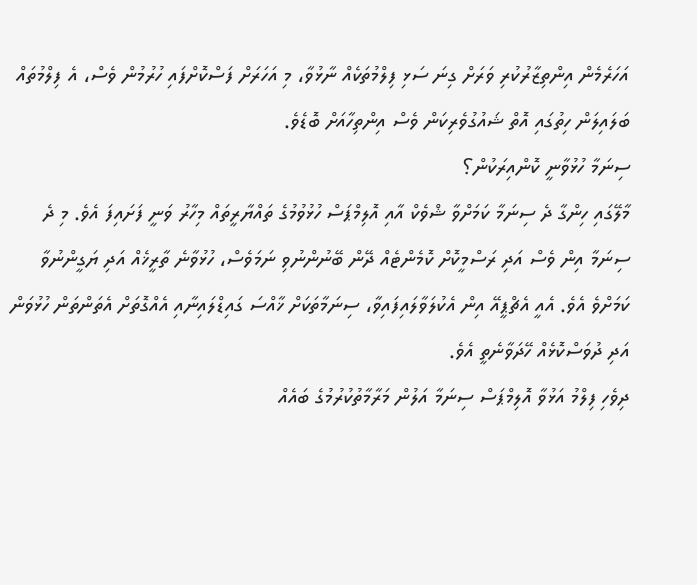އަހަރެމެން އިންތިޒާރުކުރި ވަރަށް ގިނަ ސަޅި ފިލްމުތަކެއް ނާޅުވާ، މި އަހަރަށް ފަސްކޮށްފައި ހުރުމުން ވެސް، އެ ފިލްމުތައް ބަލައިލަން ހިތުގައި އޮތް ޝައުގުވެރިކަން ވެސް އިންތިހާއަށް ބޮޑެވެ.
ސިނަމާ ހުޅުވާނީ ކޮންއިރަކުން؟
މާލޭގައި ހިންގާ ދެ ސިނަމާ ކަމަށްވާ ޝްވެކް އާއި އޮލިމްޕަސް ހުޅުވުމުގެ ތައްޔާރީތައް މިހާރު ވަނީ ފަށައިފަ އެވެ. މި ދެ ސިނަމާ އިން ވެސް އަދި ރަސްމީކޮށް ކޮމެންޓެއް ދޭން ބޭނުންނުވި ނަމަވެސް، ހުޅުވާނެ ތާރީޚެއް އަދި ޔަގީންނުވާ ކަމަށްވެ އެވެ. އެއީ އެޗްޕީއޭ އިން އެކުލަވާލައިފައިވާ، ސިނަމާތަކަށް ޚާއްސަ ގައިޑްލައިނާއި އެއްގޮތަށް އެތަންތަން ހުޅުވަން އަދި ދުވަސްކޮޅެއް ހޭދަވާނެތީ އެވެ.
ދިވެހި ފިލްމު އަޅުވާ އޮލިމްޕަސް ސިނަމާ އަލުން މަރާމާތުކުރުމުގެ ބައެއް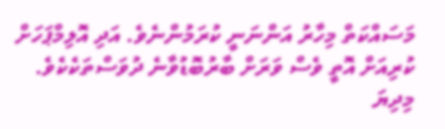މަސައްކަތް މިހާރު އަންނަނީ ކުރަމުންނެވެ. އަދި އޮލިމްޕަހަށް ކުރިއަށް އޮތީ ވެސް ވަރަށް ބާރުބޮޑުވާނެ ދުވަސްތަކެކެވެ. މިދިޔަ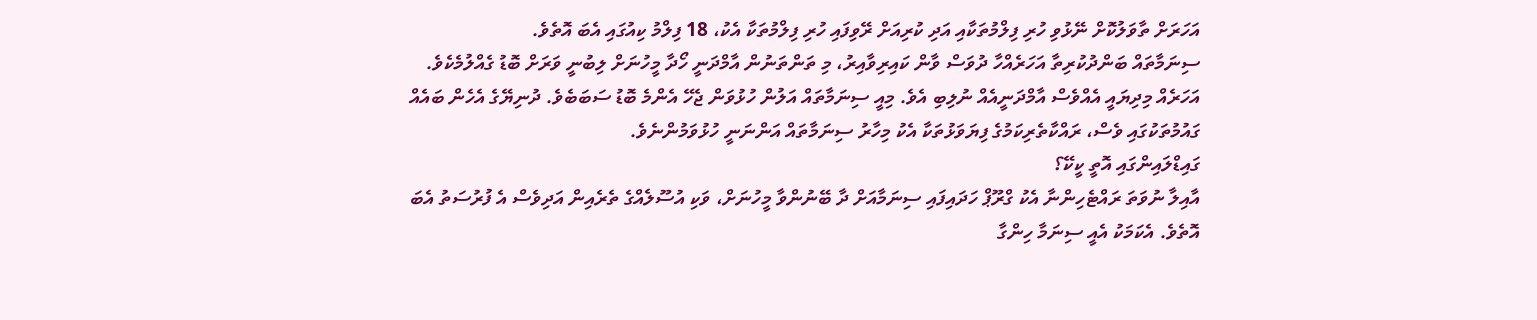އަހަރަށް ތާވަލުކޮށް ނޭޅުވި ހުރި ފިލްމުތަކާއި އަދި ކުރިއަށް ރޭވިފައި ހުރި ފިލްމުތަކާ އެކު، 18 ފިލްމު ކިއުގައި އެބަ އޮތެވެ.
ސިނަމާތައް ބަންދުކުރިތާ އަހަރެއްހާ ދުވަސް ވާން ކައިރިވާއިރު، މި ތަންތަނުން އާމްދަނީ ހޯދާ މީހުނަށް ލިބުނީ ވަރަށް ބޮޑު ގެއްލުމެކެވެ. އަހަރެއް މިދިޔައީ އެއްވެސް އާމްދަނީއެއް ނުލިބި އެވެ. މިއީ ސިނަމާތައް އަލުން ހުޅުވަން ޖެހޭ އެންމެ ބޮޑު ސަބަބެވެ. ދުނިޔޭގެ އެހެން ބައެއް ގައުމުތަކުގައި ވެސް، ރައްކާތެރިކަމުގެ ފިޔަވަޅުތަކާ އެކު މިހާރު ސިނަމާތައް އަންނަނީ ހުޅުވަމުންނެވެ.
ގައިޑްލައިންގައި އޮތީ ކީކޭ؟
އާއިލާ ނުވަތަ ރައްޓެހިންނާ އެކު ގްރޫޕް ހަދައިފައި ސިނަމާއަށް ދާ ބޭނުންވާ މީހުނަށް، ވަކި އުސޫލެއްގެ ތެރެއިން އަދިވެސް އެ ފުރުސަތު އެބަ އޮތެވެ. އެކަމަކު އެއީ ސިނަމާ ހިންގާ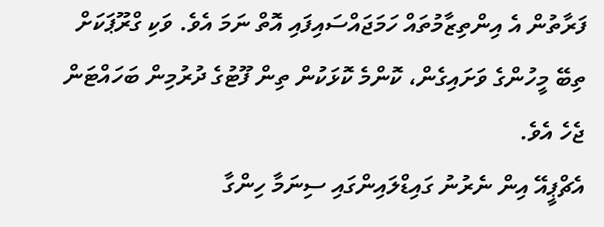ފަރާތުން އެ އިންތިޒާމުތައް ހަމަޖައްސައިފައި އޮތް ނަމަ އެވެ. ވަކި ގްރޫޕަކަށް ތިބޭ މީހުންގެ ވަށައިގެން، ކޮންމެ ކޮޅަކުން ތިން ފޫޓުގެ ދުރުމިން ބަހައްޓަން ޖެހެ އެވެ.
އެޗްޕީއޭ އިން ނެރުނު ގައިޑްލައިންގައި ސިނަމާ ހިންގާ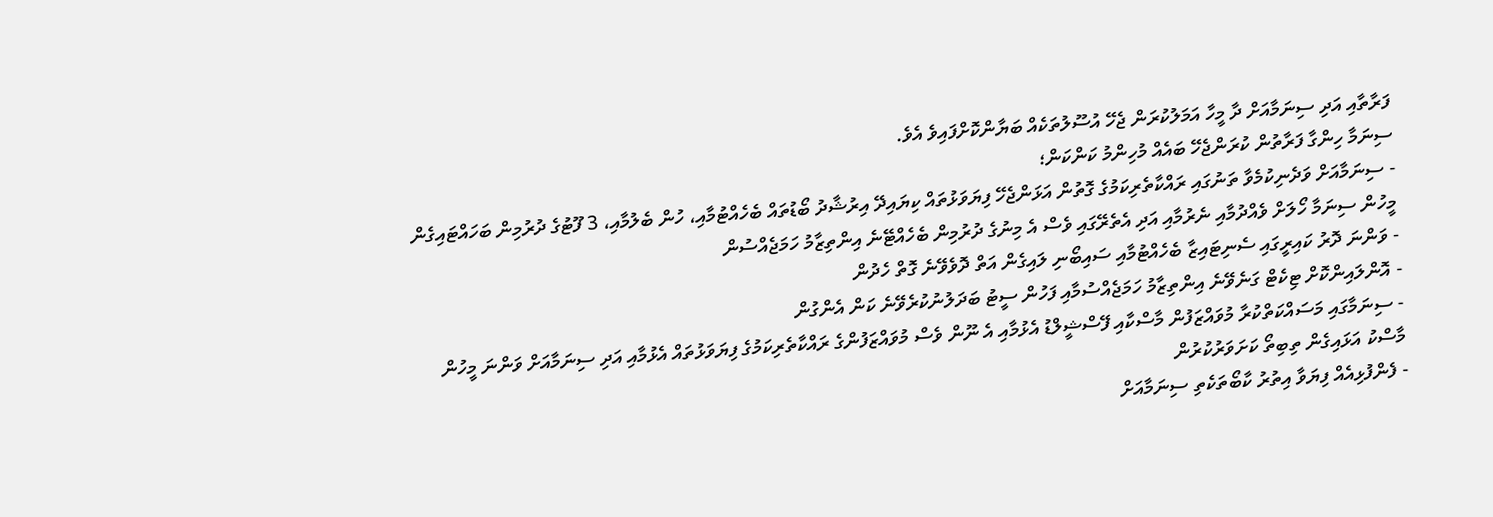ފަރާތާއި އަދި ސިނަމާއަށް ދާ މީހާ އަމަލުކުރަން ޖެހޭ އުސޫލުތަކެއް ބަޔާންކޮށްފައިވެ އެވެ.
ސިނަމާ ހިންގާ ފަރާތުން ކުރަންޖެހޭ ބައެއް މުހިންމު ކަންކަން؛
- ސިނަމާއަށް ވަދެނިކުމެވާ ތަނުގައި ރައްކާތެރިކަމުގެ ގޮތުން އަޅަންޖެހޭ ފިޔަވަޅުތައް ކިޔައިދޭ އިރުޝާދު ބޯޑުތައް ބެހެއްޓުމާއި، ހުން ބެލުމާއި، 3 ފޫޓުގެ ދުރުމިން ބަހައްޓައިގެން މީހުން ސިނަމާ ހޯލަށް ވެއްދުމާއި ނެރުމާއި އަދި އެތެރޭގައި ވެސް އެ މިނުގެ ދުރުމިން ބެހެއްޓޭނެ އިންތިޒާމު ހަމަޖެއްސުން
- ވަންނަ ދޮރު ކައިރީގައި ސެނިޓައިޒާ ބެހެއްޓުމާއި ސައިބޯނި ލައިގެން އަތް ދޮވެވޭނެ ގޮތް ހެދުން
- އޮންލައިންކޮށް ޓިކެޓް ގަނެވޭނެ އިންތިޒާމު ހަމަޖެއްސުމާއި ފަހުން ސީޓު ބަދަލުނުކުރެވޭނެ ކަން އެންގުން
- ސިނަމާގައި މަސައްކަތްކުރާ މުވައްޒަފުން މާސްކާއި ފޭސްޝީލްޑު އެޅުމާއި އެ ނޫން ވެސް މުވައްޒަފުންގެ ރައްކާތެރިކަމުގެ ފިޔަވަޅުތައް އެޅުމާއި އަދި ސިނަމާއަށް ވަންނަ މީހުން މާސްކު އަޅައިގެން ތިބިތޯ ކަށަވަރުކުރުން
- ފެންފުޅިއެއް ފިޔަވާ އިތުރު ކާބޯތަކެތި ސިނަމާއަށް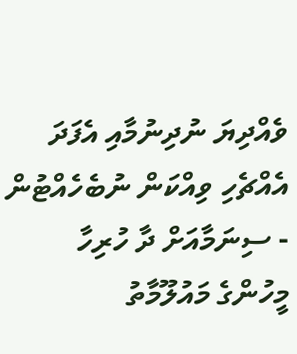ވެއްދިޔަ ނުދިނުމާއި އެފަދަ އެއްޗެހި ވިއްކަން ނުބެހެއްޓުން
- ސިނަމާއަށް ދާ ހުރިހާ މީހުންގެ މައުލޫމާތު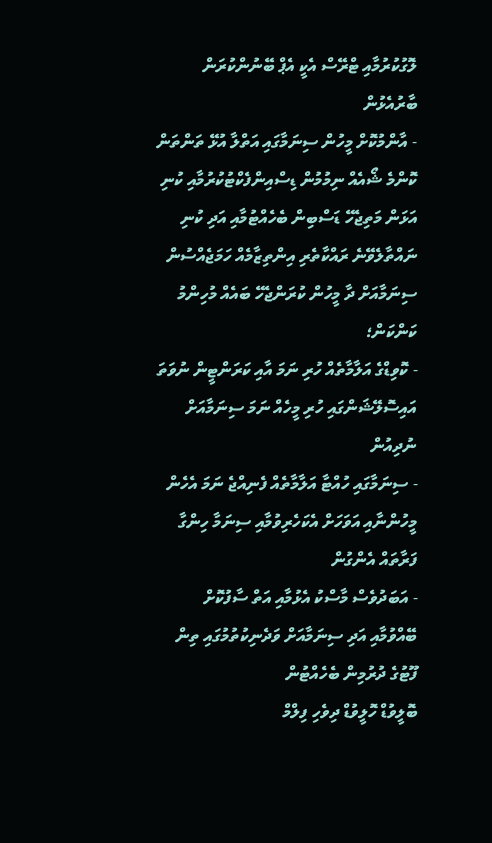ލޮގުކުރުމާއި ޓްރޭސް އެކީ އެޕް ބޭނުންކުރަން ބާރުއެޅުން
- އާންމުކޮށް މީހުން ސިނަމާގައި އަތްލާ އުޅޭ ތަންތަން ކޮންމެ ޝޯއެއް ނިމުމުން ޑިސްއިންފެކްޓުކުރުމާއި ކުނި އަޅަން މަތިޖެހޭ ޑަސްބިން ބެހެއްޓުމާއި އަދި ކުނި ނައްތާލެވޭނެ ރައްކާތެރި އިންތިޒާމެއް ހަމަޖެއްސުން
ސިނަމާއަށް ދާ މީހުން ކުރަންޖެހޭ ބައެއް މުހިންމު ކަންކަން؛
- ކޮވިޑްގެ އަލާމާތެއް ހުރި ނަމަ އާއި ކަރަންޓީން ނުވަތަ އައިސޮލޭޝަންގައި ހުރި މީހެއް ނަމަ ސިނަމާއަށް ނުދިއުން
- ސިނަމާގައި ހުއްޓާ އަލާމާތެއް ފެނިއްޖެ ނަމަ އެހެން މީހުންނާއި އަވަހަށް އެކަހެރިވުމާއި ސިނަމާ ހިންގާ ފަރާތައް އެންގުން
- އަބަދުވެސް މާސްކު އެޅުމާއި އަތް ސާފުކޮށް ބޭއްވުމާއި އަދި ސިނަމާއަށް ވަދެނިކުތުމުގައި ތިން ފޫޓުގެ ދުރުމިން ބެހެއްޓުން
ބޮލީވުޑް ހޮލީވުޑް ދިވެހި ފިލްމް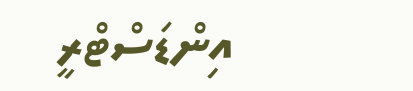އިންޑަސްޓްރީ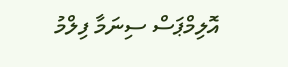އޮލިމްޕަސް ސިނަމާ ފިލްމު